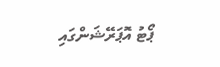ޕޯޓު އޮޕަރޭޝަންގައި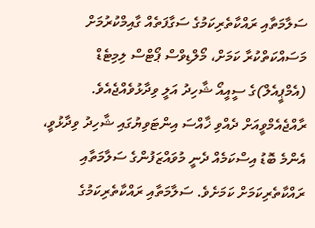ސަލާމަތާއި ރައްކާތެރިކަމުގެ ސަގާފަތެއް ގާއިމްކުރުމަށް މަސައްކަތްކުރާ ކަމަށް، މޯލްޑިވްސް ޕޯޓްސް ލިމިޓެޑް (އެމްޕީއެލް)ގެ ސީއީއޯ ޝާހިދު އަލީ ވިދާޅުވެއްޖެއެވެ.
ރާއްޖެއެމްވީއަށް ދެއްވި ޚާއްސަ އިންޓަވިޔުގައި ޝާހިދު ވިދާޅުވީ، އެންމެ ބޮޑު އިސްކަމެއް ދެނީ މުވައްޒަފުންގެ ސަލާމަތާއި ރައްކާތެރިކަމަށް ކަމަށެވެ. ސަލާމަތާއި ރައްކާތެރިކަމުގެ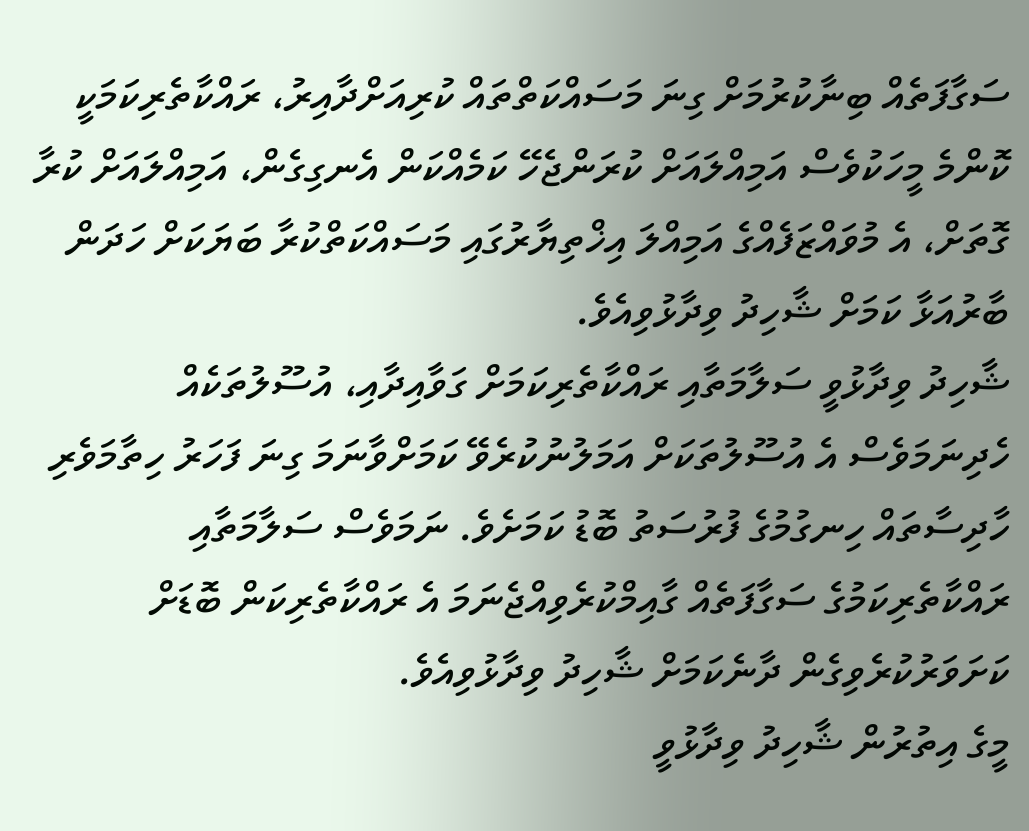ސަގާފަތެއް ބިނާކުރުމަށް ގިނަ މަސައްކަތްތައް ކުރިއަށްދާއިރު، ރައްކާތެރިކަމަކީ ކޮންމެ މީހަކުވެސް އަމިއްލައަށް ކުރަންޖެހޭ ކަމެއްކަން އެނގިގެން، އަމިއްލައަށް ކުރާ ގޮތަށް، އެ މުވައްޒަފެއްގެ އަމިއްލަ އިޚްތިޔާރުގައި މަސައްކަތްކުރާ ބަޔަކަށް ހަދަން ބާރުއަޅާ ކަމަށް ޝާހިދު ވިދާޅުވިއެވެ.
ޝާހިދު ވިދާޅުވީ ސަލާމަތާއި ރައްކާތެރިކަމަށް ގަވާއިދާއި، އުސޫލުތަކެއް ހެދިނަމަވެސް އެ އުސޫލުތަކަށް އަމަލުނުކުރެވޭ ކަމަށްވާނަމަ ގިނަ ފަހަރު ހިތާމަވެރި ހާދިސާތައް ހިނގުމުގެ ފުރުސަތު ބޮޑު ކަމަށެވެ. ނަމަވެސް ސަލާމަތާއި ރައްކާތެރިކަމުގެ ސަގާފަތެއް ގާއިމްކުރެވިއްޖެނަމަ އެ ރައްކާތެރިކަން ބޮޑަށް ކަށަވަރުކުރެވިގެން ދާނެކަމަށް ޝާހިދު ވިދާޅުވިއެވެ.
މީގެ އިތުރުން ޝާހިދު ވިދާޅުވީ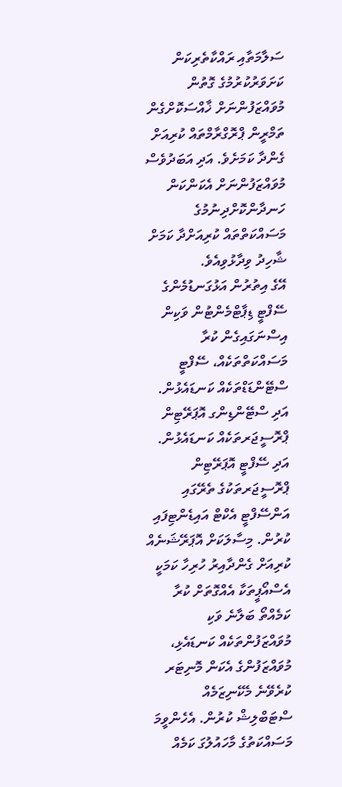ސަލާމަތާއި ރައްކާތެރިކަން ކަށަވަރުކުރުމުގެ ގޮތުން މުވައްޒަފުންނަށް ޚާއްސަކޮށްގެން ތަމްރީން ޕްރޮގްރާމްތައް ކުރިއަށް ގެންދާ ކަމަށެވެ. އަދި އަބަދުވެސް މުވައްޒަފުންނަށް އެކަންކަން ހަނދާންކޮށްދިނުމުގެ މަސައްކަތްތައް ކުރިއަށްދާ ކަމަށް ޝާހިދު ވިދާޅުވިއެވެ.
އޭގެ އިތުރުން އަޅުގަނޑުމެންގެ ސޭފްޓީ ޑިޕާޓްމެންޓުން ވަކިން އިސްނަގައިގެން ކުރާ މަސައްކަތްތަކެއް، ސޭފްޓީ ސްޓޭންޑަޑްތަކެއް ކަނޑައެޅުން. އަދި ސްޓޭންޑިންގ އޮޕަރޭޓިން ޕްރޮސީޖަރތަކެއް ކަނޑައެޅުން. އަދި ސޭފްޓީ އޮޕަރޭޓިން ޕްރޮސީޖަރތަކުގެ ތެރޭގައި އަންސޭފްޓީ އެކްޓް އައިޑެންޓިފައި ކުރުން. މިސާލަކަށް އޮޕަރޭޝަނެއް ކުރިއަށް ގެންދާއިރު ހުރިހާ ކަމަކީ އެސްއޯޕީތަކާ އެއްގޮތަށް ކުރާ ކަމެއްތޯ ބަލާނެ ވަކި މުވައްޒަފުންތަކެއް ކަނޑައެޅި، މުވައްޒަފުންގެ އެކަން މޮނިޓަރ ކުރެވޭނެ މެކޭނިޒަމެއް ސްޓަބްލިޝް ކުރުން. އެހެންވީމަ މަސައްކަތުގެ މާހައުލުގަ ކަމެއް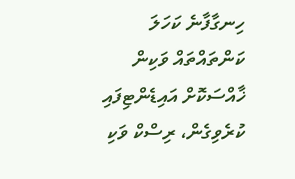ހިނގާފާނެ ކަހަލަ ކަންތައްތައް ވަކިން ޚާއްސަކޮށް އައިޑެންޓިފައި ކުރެވިގެން، ރިސްކް ވަކި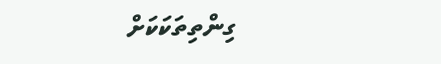ގިންތިތަކަކަށް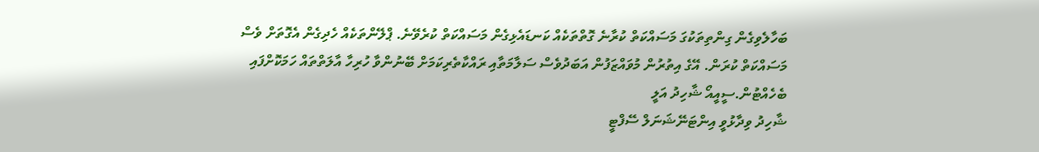ބަހާލެވިގެން ގިންތިތަކުގަ މަސައްކަތް ކުރާނެ ގޮތްތަކެއް ކަނޑައެޅިގެން މަސައްކަތް ކުރެވޭނެ. ޕްލޭންތަކެއް ހެދިގެން އެގޮތަށް ވެސް މަސައްކަތް ކުރަން. އޭގެ އިތުރުން މުވައްޒަފުން އަބަދުވެސް ސަލާމަތާއި ރައްކާތެރިކަމަށް ބޭނުންވާ ހުރިހާ އާލަތްތައް ހަމަކޮށްފައި ބެހެއްޓުން.ސީއީއޯ ޝާހިދު އަލީ
ޝާހިދު ވިދާޅުވީ އިންޓަނޭޝަނަލް ސޭފްޓީ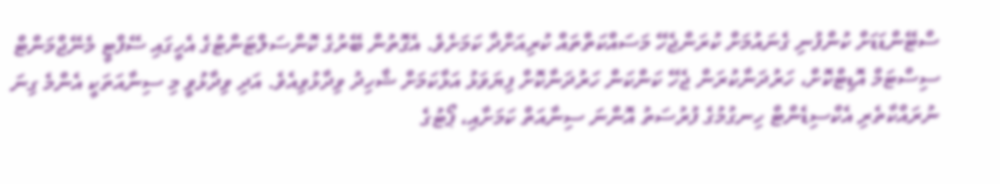ސްޓޭންޑަޑަށް ކުންފުނި ގެނައުމަށް ކުރަންޖެހޭ މަސައްކަތްތައް ކުރިއަށްދާ ކަމަށެވެ. އެގޮތުން ބޭރުގެ ކޮންސަލްޓަންޓުގެ އެހީގައި ސޭފްޓީ މެނޭޖްމަންޓް ސިސްޓަމް އޮޑިޓްކޮށް، ހަރުދަނާކުރަން ޖެހޭ ކަންކަން ހަރުދަނާކޮށް ފިޔަވަޅު އަޅާކަމަށް ޝާހިދު ވިދާޅުވިއެވެ. އަދި ވިދާޅުވީ މި ސިނާއަތަކީ އެންމެ ގިނަ ނުރައްކާތެރި އެކްސިޑެންޓް ހިނގުމުގެ ފުރުސަތު އޮންނަ ސިނާއަތް ކަމަށާއި، ޕޯޓުގެ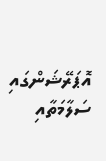އޮޕަރޭޝަންގައި ސަލާމަތާއި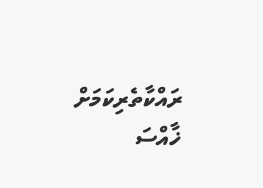ރައްކާތެރިކަމަށް ޚާއްސަ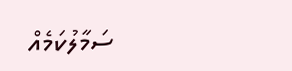ސަމާލުކަމެއް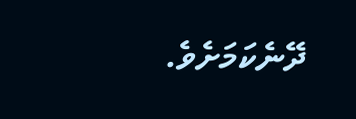ދޭނެކަމަށެވެ.